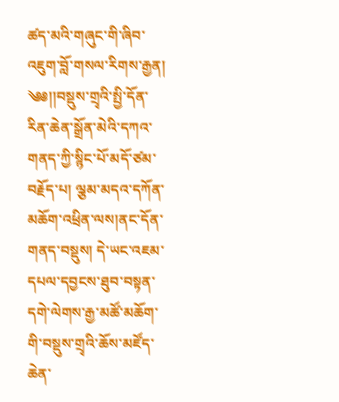ཚད་མའི་གཞུང་གི་ཞིབ་འཇུག་བློ་གསལ་རིགས་རྒྱན།
༄༅།།བསྡུས་གྲྭའི་སྤྱི་དོན་རིན་ཆེན་སྒྲོན་མེའི་དཀའ་གནད་ཀྱི་སྙིང་པོ་མདོ་ཙམ་བརྗོད་པ། ལྕམ་མདའ་དཀོན་མཆོག་འཕྲིན་ལས།ནང་དོན་གནད་བསྡུས། དེ་ཡང་འཇམ་དཔལ་དབྱངས་ཐུབ་བསྟན་དགེ་ལེགས་རྒྱ་མཚོ་མཆོག་གི་བསྡུས་གྲྭའི་ཆོས་མཛོད་ཆེན་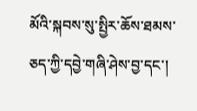མོའི་སྐབས་སུ་སྤྱིར་ཆོས་ཐམས་ཅད་ཀྱི་དབྱེ་གཞི་ཤེས་བྱ་དང་།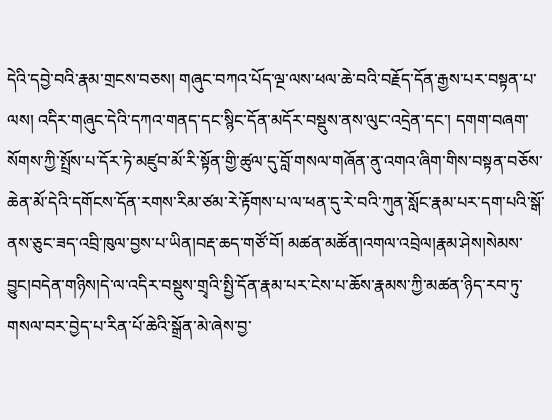དེའི་དབྱེ་བའི་རྣམ་གྲངས་བཅས། གཞུང་བཀའ་པོད་ལྔ་ལས་ཕལ་ཆེ་བའི་བརྗོད་དོན་རྒྱས་པར་བསྟན་པ་ལས། འདིར་གཞུང་དེའི་དཀའ་གནད་དང་སྙིང་དོན་མདོར་བསྡུས་ནས་ལུང་འདྲེན་དང་། དགག་བཞག་སོགས་ཀྱི་སྤྲོས་པ་དོར་ཏེ་མཛུབ་མོ་རི་སྟོན་གྱི་ཚུལ་དུ་བློ་གསལ་གཞོན་ནུ་འགའ་ཞིག་གིས་བསྟན་བཅོས་ཆེན་མོ་དེའི་དགོངས་དོན་རགས་རིམ་ཙམ་རེ་རྟོགས་པ་ལ་ཕན་དུ་རེ་བའི་ཀུན་སློང་རྣམ་པར་དག་པའི་སྒོ་ནས་ཅུང་ཟད་འབྲི་ཁུལ་བྱས་པ་ཡིན།བརྡ་ཆད་གཙོ་བོ། མཚན་མཚོན།འགལ་འབྲེལ།རྣམ་ཤེས།སེམས་བྱུང།བདེན་གཉིས།དེ་ལ་འདིར་བསྡུས་གྲྭའི་སྤྱི་དོན་རྣམ་པར་ངེས་པ་ཆོས་རྣམས་ཀྱི་མཚན་ཉིད་རབ་ཏུ་གསལ་བར་བྱེད་པ་རིན་པོ་ཆེའི་སྒྲོན་མེ་ཞེས་བྱ་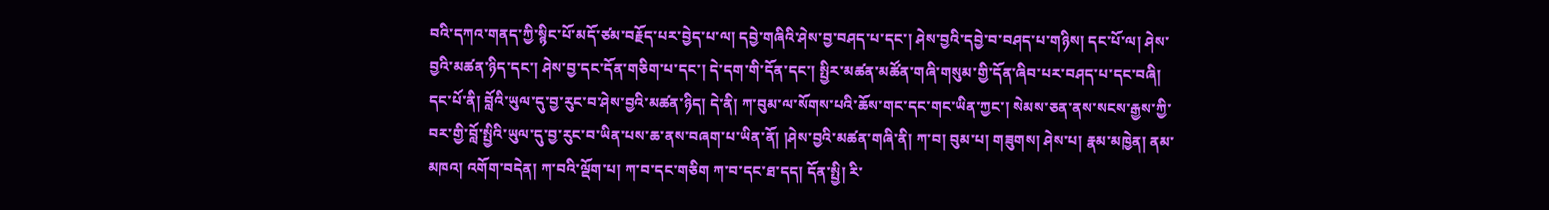བའི་དཀའ་གནད་ཀྱི་སྙིང་པོ་མདོ་ཙམ་བརྗོད་པར་བྱེད་པ་ལ། དབྱེ་གཞིའི་ཤེས་བྱ་བཤད་པ་དང་། ཤེས་བྱའི་དབྱེ་བ་བཤད་པ་གཉིས། དང་པོ་ལ། ཤེས་བྱའི་མཚན་ཉིད་དང་། ཤེས་བྱ་དང་དོན་གཅིག་པ་དང་། དེ་དག་གི་དོན་དང་། སྤྱིར་མཚན་མཚོན་གཞི་གསུམ་གྱི་དོན་ཞིབ་པར་བཤད་པ་དང་བཞི། དང་པོ་ནི། བློའི་ཡུལ་དུ་བྱ་རུང་བ་ཤེས་བྱའི་མཚན་ཉིད། དེ་ནི། ཀ་བུམ་ལ་སོགས་པའི་ཆོས་གང་དང་གང་ཡིན་ཀྱང་། སེམས་ཅན་ནས་སངས་རྒྱས་ཀྱི་བར་གྱི་བློ་སྤྱིའི་ཡུལ་དུ་བྱ་རུང་བ་ཡིན་པས་ཆ་ནས་བཞག་པ་ཡིན་ནོ། །ཤེས་བྱའི་མཚན་གཞི་ནི། ཀ་བ། བུམ་པ། གཟུགས། ཤེས་པ། རྣམ་མཁྱེན། ནམ་མཁའ། འགོག་བདེན། ཀ་བའི་ལྡོག་པ། ཀ་བ་དང་གཅིག ཀ་བ་དང་ཐ་དད། དོན་སྤྱི། རི་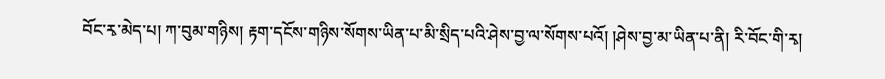བོང་རྭ་མེད་པ། ཀ་བུམ་གཉིས། རྟག་དངོས་གཉིས་སོགས་ཡིན་པ་མི་སྲིད་པའི་ཤེས་བྱ་ལ་སོགས་པའོ། །ཤེས་བྱ་མ་ཡིན་པ་ནི། རི་བོང་གི་རྭ།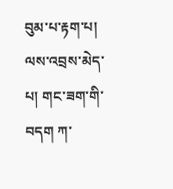བུམ་པ་རྟག་པ། ལས་འབྲས་མེད་པ། གང་ཟག་གི་བདག ཀ་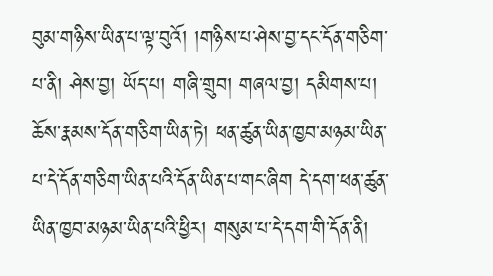བུམ་གཉིས་ཡིན་པ་ལྟ་བུའོ། །གཉིས་པ་ཤེས་བྱ་དང་དོན་གཅིག་པ་ནི། ཤེས་བྱ། ཡོད་པ། གཞི་གྲུབ། གཞལ་བྱ། དམིགས་པ། ཆོས་རྣམས་དོན་གཅིག་ཡིན་ཏེ། ཕན་ཚུན་ཡིན་ཁྱབ་མཉམ་ཡིན་པ་དེ་དོན་གཅིག་ཡིན་པའི་དོན་ཡིན་པ་གང་ཞིག དེ་དག་ཕན་ཚུན་ཡིན་ཁྱབ་མཉམ་ཡིན་པའི་ཕྱིར། གསུམ་པ་དེ་དག་གི་དོན་ནི།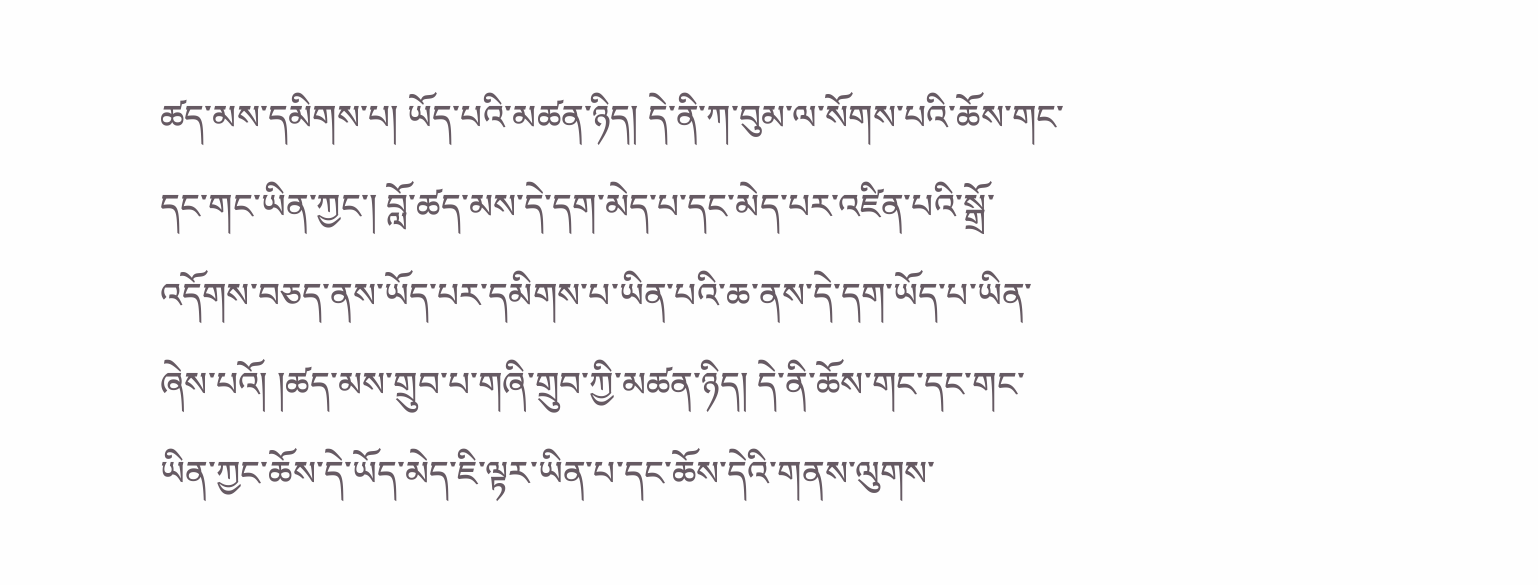ཚད་མས་དམིགས་པ། ཡོད་པའི་མཚན་ཉིད། དེ་ནི་ཀ་བུམ་ལ་སོགས་པའི་ཆོས་གང་དང་གང་ཡིན་ཀྱང་། བློ་ཚད་མས་དེ་དག་མེད་པ་དང་མེད་པར་འཛིན་པའི་སྒྲོ་འདོགས་བཅད་ནས་ཡོད་པར་དམིགས་པ་ཡིན་པའི་ཆ་ནས་དེ་དག་ཡོད་པ་ཡིན་ཞེས་པའོ། །ཚད་མས་གྲུབ་པ་གཞི་གྲུབ་ཀྱི་མཚན་ཉིད། དེ་ནི་ཆོས་གང་དང་གང་ཡིན་ཀྱང་ཆོས་དེ་ཡོད་མེད་ཇི་ལྟར་ཡིན་པ་དང་ཆོས་དེའི་གནས་ལུགས་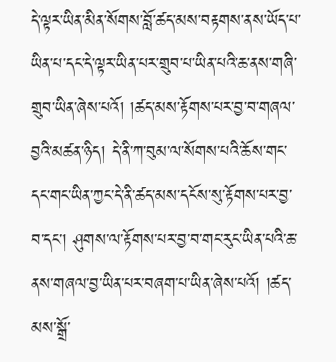དེ་ལྟར་ཡིན་མིན་སོགས་བློ་ཚད་མས་བརྟགས་ནས་ཡོད་པ་ཡིན་པ་དང་དེ་ལྟར་ཡིན་པར་གྲུབ་པ་ཡིན་པའི་ཆ་ནས་གཞི་གྲུབ་ཡིན་ཞེས་པའོ། །ཚད་མས་རྟོགས་པར་བྱ་བ་གཞལ་བྱའི་མཚན་ཉིད། དེ་ནི་ཀ་བུམ་ལ་སོགས་པའི་ཆོས་གང་དང་གང་ཡིན་ཀྱང་དེ་ནི་ཚད་མས་དངོས་སུ་རྟོགས་པར་བྱ་བ་དང་། ཤུགས་ལ་རྟོགས་པར་བྱ་བ་གང་རུང་ཡིན་པའི་ཆ་ནས་གཞལ་བྱ་ཡིན་པར་བཞག་པ་ཡིན་ཞེས་པའོ། །ཚད་མས་སྒྲོ་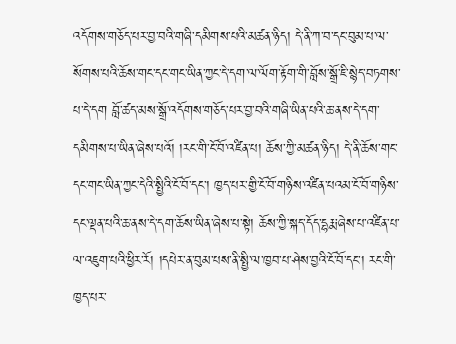འདོགས་གཅོད་པར་བྱ་བའི་གཞི་དམིགས་པའི་མཚན་ཉིད། དེ་ནི་ཀ་བ་དང་བུམ་པ་ལ་སོགས་པའི་ཆོས་གང་དང་གང་ཡིན་ཀྱང་དེ་དག་ལ་ལོག་རྟོག་གི་བློས་སྒྲོ་ཇི་སྙེད་བཏགས་པ་དེ་དག བློ་ཚད་མས་སྒྲོ་འདོགས་གཅོད་པར་བྱ་བའི་གཞི་ཡིན་པའི་ཆ་ནས་དེ་དག་དམིགས་པ་ཡིན་ཞེས་པའོ། །རང་གི་ངོ་བོ་འཛིན་པ། ཆོས་ཀྱི་མཚན་ཉིད། དེ་ནི་ཆོས་གང་དང་གང་ཡིན་ཀྱང་དེའི་སྤྱིའི་ངོ་བོ་དང་། ཁྱད་པར་གྱི་ངོ་བོ་གཉིས་འཛིན་པའམ་ངོ་བོ་གཉིས་དང་ལྡན་པའི་ཆ་ནས་དེ་དག་ཆོས་ཡིན་ཞེས་པ་སྟེ། ཆོས་ཀྱི་སྐད་དོད་དྷརྨ་ཞེས་པ་འཛིན་པ་ལ་འཇུག་པའི་ཕྱིར་རོ། །དཔེར་ན་བུམ་པས་ནི་སྤྱི་ལ་ཁྱབ་པ་ཤེས་བྱའི་ངོ་བོ་དང་། རང་གི་ཁྱད་པར་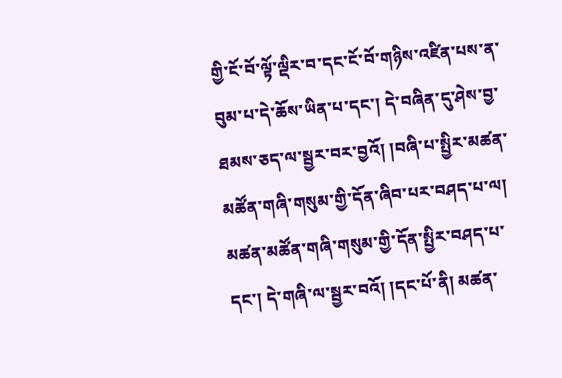གྱི་ངོ་བོ་ལྟོ་ལྡིར་བ་དང་ངོ་བོ་གཉིས་འཛིན་པས་ན་བུམ་པ་དེ་ཆོས་ཡིན་པ་དང་། དེ་བཞིན་དུ་ཤེས་བྱ་ཐམས་ཅད་ལ་སྦྱར་བར་བྱའོ། །བཞི་པ་སྤྱིར་མཚན་མཚོན་གཞི་གསུམ་གྱི་དོན་ཞིབ་པར་བཤད་པ་ལ། མཚན་མཚོན་གཞི་གསུམ་གྱི་དོན་སྤྱིར་བཤད་པ་དང་། དེ་གཞི་ལ་སྦྱར་བའོ། །དང་པོ་ནི། མཚན་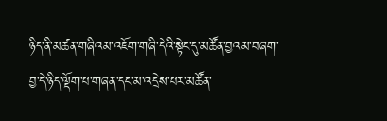ཉིད་ནི་མཚན་གཞིའམ་འཇོག་གཞི་དེའི་སྟེང་དུ་མཚོན་བྱའམ་བཞག་བྱ་དེ་ཉིད་ལྡོག་པ་གཞན་དང་མ་འདྲེས་པར་མཚོན་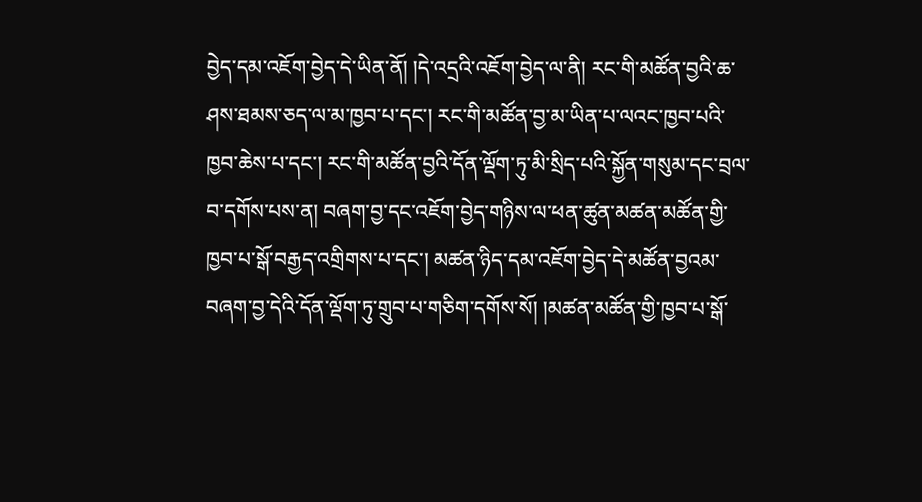བྱེད་དམ་འཇོག་བྱེད་དེ་ཡིན་ནོ། །དེ་འདྲའི་འཇོག་བྱེད་ལ་ནི། རང་གི་མཚོན་བྱའི་ཆ་ཤས་ཐམས་ཅད་ལ་མ་ཁྱབ་པ་དང་། རང་གི་མཚོན་བྱ་མ་ཡིན་པ་ལའང་ཁྱབ་པའི་ཁྱབ་ཆེས་པ་དང་། རང་གི་མཚོན་བྱའི་དོན་ལྡོག་ཏུ་མི་སྲིད་པའི་སྐྱོན་གསུམ་དང་བྲལ་བ་དགོས་པས་ན། བཞག་བྱ་དང་འཇོག་བྱེད་གཉིས་ལ་ཕན་ཚུན་མཚན་མཚོན་གྱི་ཁྱབ་པ་སྒོ་བརྒྱད་འགྲིགས་པ་དང་། མཚན་ཉིད་དམ་འཇོག་བྱེད་དེ་མཚོན་བྱའམ་བཞག་བྱ་དེའི་དོན་ལྡོག་ཏུ་གྲུབ་པ་གཅིག་དགོས་སོ། །མཚན་མཚོན་གྱི་ཁྱབ་པ་སྒོ་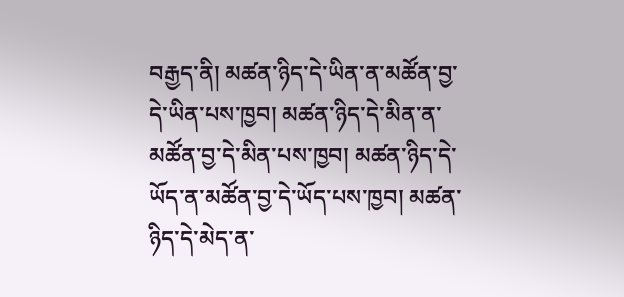བརྒྱད་ནི། མཚན་ཉིད་དེ་ཡིན་ན་མཚོན་བྱ་དེ་ཡིན་པས་ཁྱབ། མཚན་ཉིད་དེ་མིན་ན་མཚོན་བྱ་དེ་མིན་པས་ཁྱབ། མཚན་ཉིད་དེ་ཡོད་ན་མཚོན་བྱ་དེ་ཡོད་པས་ཁྱབ། མཚན་ཉིད་དེ་མེད་ན་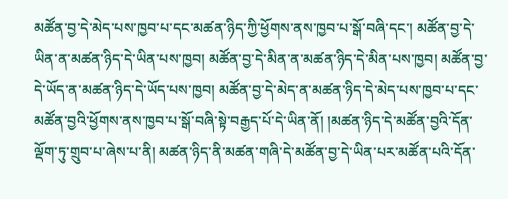མཚོན་བྱ་དེ་མེད་པས་ཁྱབ་པ་དང་མཚན་ཉིད་ཀྱི་ཕྱོགས་ནས་ཁྱབ་པ་སྒོ་བཞི་དང་། མཚོན་བྱ་དེ་ཡིན་ན་མཚན་ཉིད་དེ་ཡིན་པས་ཁྱབ། མཚོན་བྱ་དེ་མིན་ན་མཚན་ཉིད་དེ་མིན་པས་ཁྱབ། མཚོན་བྱ་དེ་ཡོད་ན་མཚན་ཉིད་དེ་ཡོད་པས་ཁྱབ། མཚོན་བྱ་དེ་མེད་ན་མཚན་ཉིད་དེ་མེད་པས་ཁྱབ་པ་དང་མཚོན་བྱའི་ཕྱོགས་ནས་ཁྱབ་པ་སྒོ་བཞི་སྟེ་བརྒྱད་པོ་དེ་ཡིན་ནོ། །མཚན་ཉིད་དེ་མཚོན་བྱའི་དོན་ལྡོག་ཏུ་གྲུབ་པ་ཞེས་པ་ནི། མཚན་ཉིད་ནི་མཚན་གཞི་དེ་མཚོན་བྱ་དེ་ཡིན་པར་མཚོན་པའི་དོན་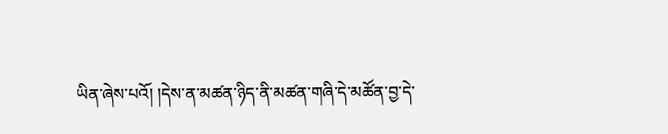ཡིན་ཞེས་པའོ། །དེས་ན་མཚན་ཉིད་ནི་མཚན་གཞི་དེ་མཚོན་བྱ་དེ་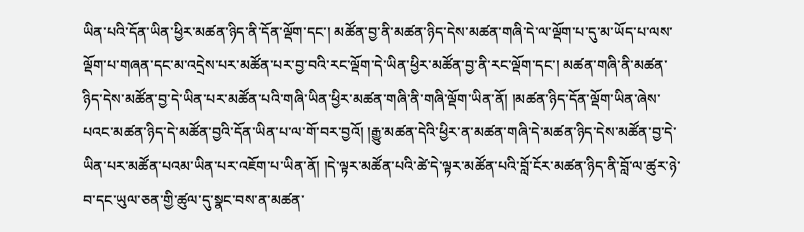ཡིན་པའི་དོན་ཡིན་ཕྱིར་མཚན་ཉིད་ནི་དོན་ལྡོག་དང་། མཚོན་བྱ་ནི་མཚན་ཉིད་དེས་མཚན་གཞི་དེ་ལ་ལྡོག་པ་དུ་མ་ཡོད་པ་ལས་ལྡོག་པ་གཞན་དང་མ་འདྲེས་པར་མཚོན་པར་བྱ་བའི་རང་ལྡོག་དེ་ཡིན་ཕྱིར་མཚོན་བྱ་ནི་རང་ལྡོག་དང་། མཚན་གཞི་ནི་མཚན་ཉིད་དེས་མཚོན་བྱ་དེ་ཡིན་པར་མཚོན་པའི་གཞི་ཡིན་ཕྱིར་མཚན་གཞི་ནི་གཞི་ལྡོག་ཡིན་ནོ། །མཚན་ཉིད་དོན་ལྡོག་ཡིན་ཞེས་པའང་མཚན་ཉིད་དེ་མཚོན་བྱའི་དོན་ཡིན་པ་ལ་གོ་བར་བྱའོ། །རྒྱུ་མཚན་དེའི་ཕྱིར་ན་མཚན་གཞི་དེ་མཚན་ཉིད་དེས་མཚོན་བྱ་དེ་ཡིན་པར་མཚོན་པའམ་ཡིན་པར་འཇོག་པ་ཡིན་ནོ། །དེ་ལྟར་མཚོན་པའི་ཚེ་དེ་ལྟར་མཚོན་པའི་བློ་ངོར་མཚན་ཉིད་ནི་བློ་ལ་ཚུར་ཉེ་བ་དང་ཡུལ་ཅན་གྱི་ཚུལ་དུ་སྣང་བས་ན་མཚན་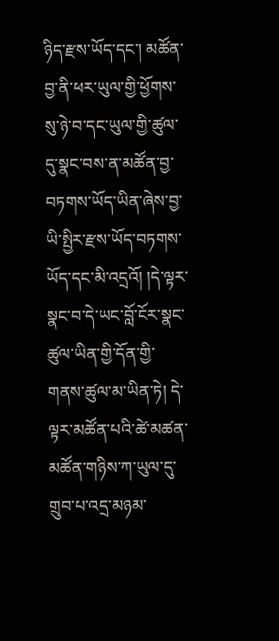ཉིད་རྫས་ཡོད་དང་། མཚོན་བྱ་ནི་ཕར་ཡུལ་གྱི་ཕྱོགས་སུ་ཉེ་བ་དང་ཡུལ་གྱི་ཚུལ་དུ་སྣང་བས་ན་མཚོན་བྱ་བཏགས་ཡོད་ཡིན་ཞེས་བྱ་ཡི་སྤྱིར་རྫས་ཡོད་བཏགས་ཡོད་དང་མི་འདྲའོ། །དེ་ལྟར་སྣང་བ་དེ་ཡང་བློ་ངོར་སྣང་ཚུལ་ཡིན་གྱི་དོན་གྱི་གནས་ཚུལ་མ་ཡིན་ཏེ། དེ་ལྟར་མཚོན་པའི་ཚེ་མཚན་མཚོན་གཉིས་ཀ་ཡུལ་དུ་གྲུབ་པ་འདྲ་མཉམ་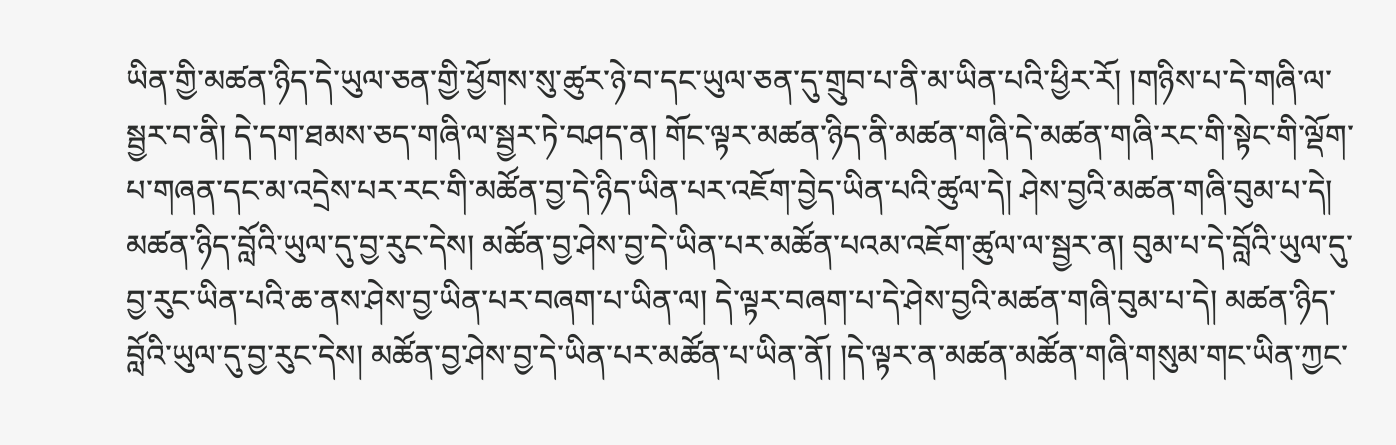ཡིན་གྱི་མཚན་ཉིད་དེ་ཡུལ་ཅན་གྱི་ཕྱོགས་སུ་ཚུར་ཉེ་བ་དང་ཡུལ་ཅན་དུ་གྲུབ་པ་ནི་མ་ཡིན་པའི་ཕྱིར་རོ། །གཉིས་པ་དེ་གཞི་ལ་སྦྱར་བ་ནི། དེ་དག་ཐམས་ཅད་གཞི་ལ་སྦྱར་ཏེ་བཤད་ན། གོང་ལྟར་མཚན་ཉིད་ནི་མཚན་གཞི་དེ་མཚན་གཞི་རང་གི་སྟེང་གི་ལྡོག་པ་གཞན་དང་མ་འདྲེས་པར་རང་གི་མཚོན་བྱ་དེ་ཉིད་ཡིན་པར་འཇོག་བྱེད་ཡིན་པའི་ཚུལ་དེ། ཤེས་བྱའི་མཚན་གཞི་བུམ་པ་དེ། མཚན་ཉིད་བློའི་ཡུལ་དུ་བྱ་རུང་དེས། མཚོན་བྱ་ཤེས་བྱ་དེ་ཡིན་པར་མཚོན་པའམ་འཇོག་ཚུལ་ལ་སྦྱར་ན། བུམ་པ་དེ་བློའི་ཡུལ་དུ་བྱ་རུང་ཡིན་པའི་ཆ་ནས་ཤེས་བྱ་ཡིན་པར་བཞག་པ་ཡིན་ལ། དེ་ལྟར་བཞག་པ་དེ་ཤེས་བྱའི་མཚན་གཞི་བུམ་པ་དེ། མཚན་ཉིད་བློའི་ཡུལ་དུ་བྱ་རུང་དེས། མཚོན་བྱ་ཤེས་བྱ་དེ་ཡིན་པར་མཚོན་པ་ཡིན་ནོ། །དེ་ལྟར་ན་མཚན་མཚོན་གཞི་གསུམ་གང་ཡིན་ཀྱང་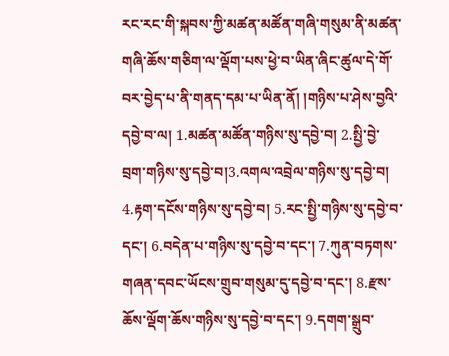རང་རང་གི་སྐབས་ཀྱི་མཚན་མཚོན་གཞི་གསུམ་ནི་མཚན་གཞི་ཆོས་གཅིག་ལ་ལྡོག་པས་ཕྱེ་བ་ཡིན་ཞིང་ཚུལ་དེ་གོ་བར་བྱེད་པ་ནི་གནད་དམ་པ་ཡིན་ནོ། །གཉིས་པ་ཤེས་བྱའི་དབྱེ་བ་ལ། 1.མཚན་མཚོན་གཉིས་སུ་དབྱེ་བ། 2.སྤྱི་བྱེ་བྲག་གཉིས་སུ་དབྱེ་བ།3.འགལ་འབྲེལ་གཉིས་སུ་དབྱེ་བ། 4.རྟག་དངོས་གཉིས་སུ་དབྱེ་བ། 5.རང་སྤྱི་གཉིས་སུ་དབྱེ་བ་དང་། 6.བདེན་པ་གཉིས་སུ་དབྱེ་བ་དང་། 7.ཀུན་བཏགས་གཞན་དབང་ཡོངས་གྲུབ་གསུམ་དུ་དབྱེ་བ་དང་། 8.རྫས་ཆོས་ལྡོག་ཆོས་གཉིས་སུ་དབྱེ་བ་དང་། 9.དགག་སྒྲུབ་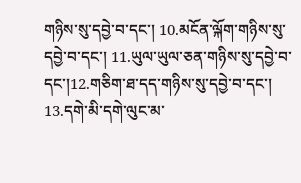གཉིས་སུ་དབྱེ་བ་དང་། 10.མངོན་ལྐོག་གཉིས་སུ་དབྱེ་བ་དང་། 11.ཡུལ་ཡུལ་ཅན་གཉིས་སུ་དབྱེ་བ་དང་།12.གཅིག་ཐ་དད་གཉིས་སུ་དབྱེ་བ་དང་། 13.དགེ་མི་དགེ་ལུང་མ་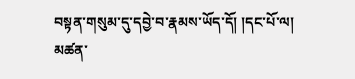བསྟན་གསུམ་དུ་དབྱེ་བ་རྣམས་ཡོད་དོ། །དང་པོ་ལ། མཚན་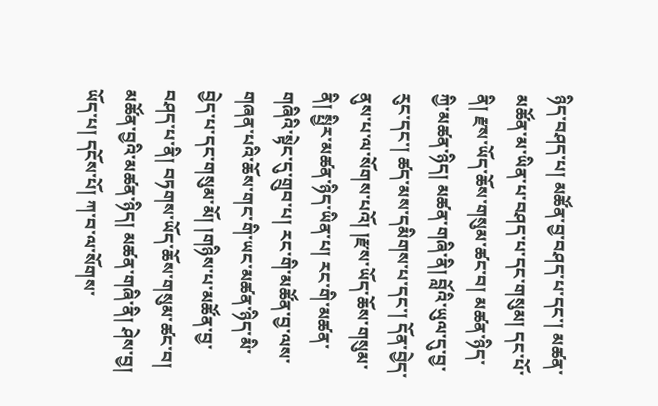ཉིད་བཤད་པ། མཚོན་བྱ་བཤད་པ་དང་། མཚན་མཚོན་མ་ཡིན་པ་བཤད་པ་དང་གསུམ། དང་པོ་ནི། རྫས་ཡོད་ཆོས་གསུམ་ཚང་བ། མཚན་ཉིད་ཀྱི་མཚན་ཉིད། མཚན་གཞི་ནི། བློའི་ཡུལ་དུ་བྱ་རུང་དང་། ཚད་མས་དམིགས་པ་དང་། དོན་བྱེད་ནུས་པ་ལ་སོགས་པའོ། །རྫས་ཡོད་ཆོས་གསུམ་ནི། སྤྱིར་མཚན་ཉིད་ཡིན་པ། རང་གི་མཚན་གཞིའི་སྟེང་དུ་གྲུབ་པ། རང་གི་མཚོན་བྱ་ལས་གཞན་པའི་ཆོས་གང་གི་ཡང་མཚན་ཉིད་མི་བྱེད་པ་དང་གསུམ་མོ། །གཉིས་པ་མཚོན་བྱ་བཤད་པ་ནི། བཏགས་ཡོད་ཆོས་གསུམ་ཚང་བ། མཚོན་བྱའི་མཚན་ཉིད། མཚན་གཞི་ནི། ཤེས་བྱ། ཡོད་པ། དངོས་པོ། ཀ་བ་ལ་སོགས་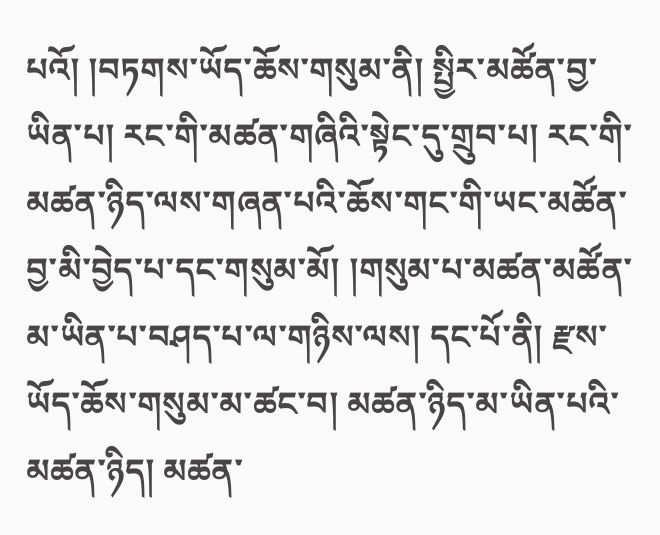པའོ། །བཏགས་ཡོད་ཆོས་གསུམ་ནི། སྤྱིར་མཚོན་བྱ་ཡིན་པ། རང་གི་མཚན་གཞིའི་སྟེང་དུ་གྲུབ་པ། རང་གི་མཚན་ཉིད་ལས་གཞན་པའི་ཆོས་གང་གི་ཡང་མཚོན་བྱ་མི་བྱེད་པ་དང་གསུམ་མོ། །གསུམ་པ་མཚན་མཚོན་མ་ཡིན་པ་བཤད་པ་ལ་གཉིས་ལས། དང་པོ་ནི། རྫས་ཡོད་ཆོས་གསུམ་མ་ཚང་བ། མཚན་ཉིད་མ་ཡིན་པའི་མཚན་ཉིད། མཚན་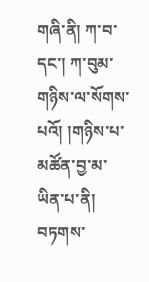གཞི་ནི། ཀ་བ་དང་། ཀ་བུམ་གཉིས་ལ་སོགས་པའོ། །གཉིས་པ་མཚོན་བྱ་མ་ཡིན་པ་ནི། བཏགས་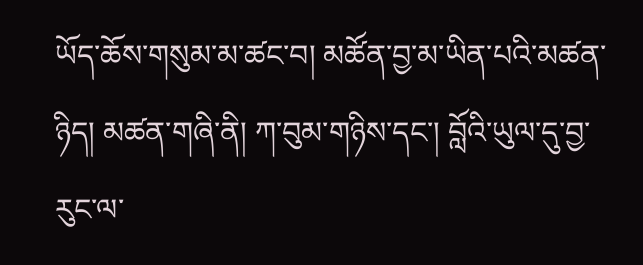ཡོད་ཆོས་གསུམ་མ་ཚང་བ། མཚོན་བྱ་མ་ཡིན་པའི་མཚན་ཉིད། མཚན་གཞི་ནི། ཀ་བུམ་གཉིས་དང་། བློའི་ཡུལ་དུ་བྱ་རུང་ལ་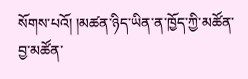སོགས་པའོ། །མཚན་ཉིད་ཡིན་ན་ཁྱོད་ཀྱི་མཚོན་བྱ་མཚོན་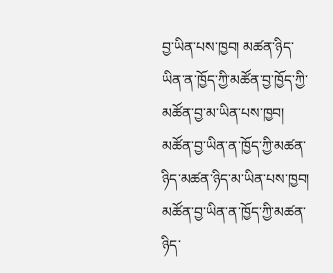བྱ་ཡིན་པས་ཁྱབ། མཚན་ཉིད་ཡིན་ན་ཁྱོད་ཀྱི་མཚོན་བྱ་ཁྱོད་ཀྱི་མཚོན་བྱ་མ་ཡིན་པས་ཁྱབ། མཚོན་བྱ་ཡིན་ན་ཁྱོད་ཀྱི་མཚན་ཉིད་མཚན་ཉིད་མ་ཡིན་པས་ཁྱབ། མཚོན་བྱ་ཡིན་ན་ཁྱོད་ཀྱི་མཚན་ཉིད་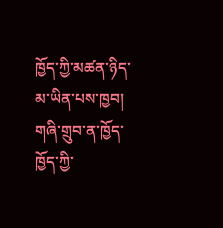ཁྱོད་ཀྱི་མཚན་ཉིད་མ་ཡིན་པས་ཁྱབ། གཞི་གྲུབ་ན་ཁྱོད་ཁྱོད་ཀྱི་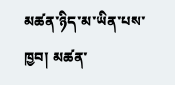མཚན་ཉིད་མ་ཡིན་པས་ཁྱབ། མཚན་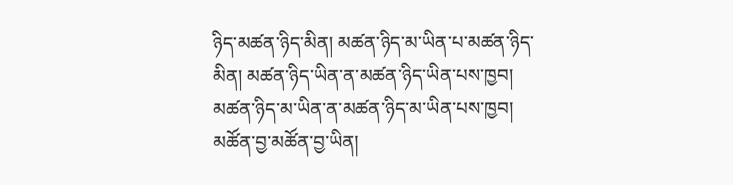ཉིད་མཚན་ཉིད་མིན། མཚན་ཉིད་མ་ཡིན་པ་མཚན་ཉིད་མིན། མཚན་ཉིད་ཡིན་ན་མཚན་ཉིད་ཡིན་པས་ཁྱབ། མཚན་ཉིད་མ་ཡིན་ན་མཚན་ཉིད་མ་ཡིན་པས་ཁྱབ། མཚོན་བྱ་མཚོན་བྱ་ཡིན།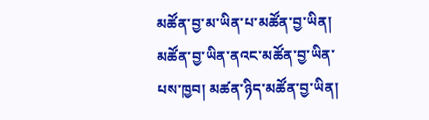མཚོན་བྱ་མ་ཡིན་པ་མཚོན་བྱ་ཡིན། མཚོན་བྱ་ཡིན་ནའང་མཚོན་བྱ་ཡིན་པས་ཁྱབ། མཚན་ཉིད་མཚོན་བྱ་ཡིན།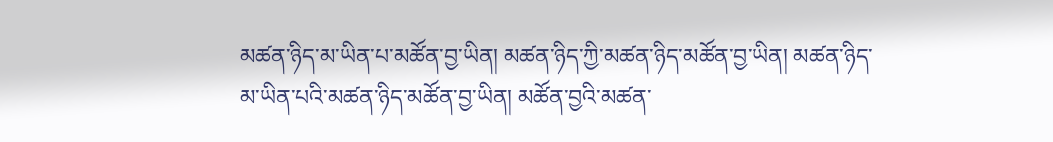མཚན་ཉིད་མ་ཡིན་པ་མཚོན་བྱ་ཡིན། མཚན་ཉིད་ཀྱི་མཚན་ཉིད་མཚོན་བྱ་ཡིན། མཚན་ཉིད་མ་ཡིན་པའི་མཚན་ཉིད་མཚོན་བྱ་ཡིན། མཚོན་བྱའི་མཚན་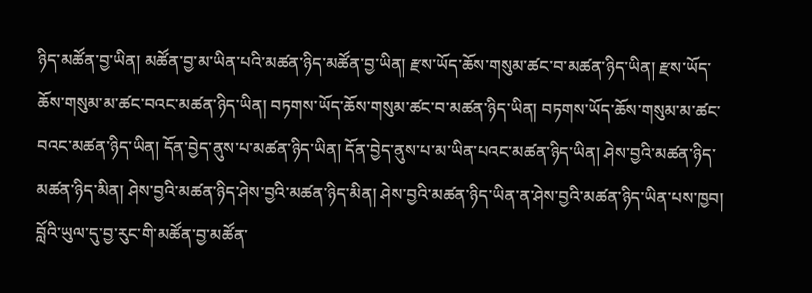ཉིད་མཚོན་བྱ་ཡིན། མཚོན་བྱ་མ་ཡིན་པའི་མཚན་ཉིད་མཚོན་བྱ་ཡིན། རྫས་ཡོད་ཆོས་གསུམ་ཚང་བ་མཚན་ཉིད་ཡིན། རྫས་ཡོད་ཆོས་གསུམ་མ་ཚང་བའང་མཚན་ཉིད་ཡིན། བཏགས་ཡོད་ཆོས་གསུམ་ཚང་བ་མཚན་ཉིད་ཡིན། བཏགས་ཡོད་ཆོས་གསུམ་མ་ཚང་བའང་མཚན་ཉིད་ཡིན། དོན་བྱེད་ནུས་པ་མཚན་ཉིད་ཡིན། དོན་བྱེད་ནུས་པ་མ་ཡིན་པའང་མཚན་ཉིད་ཡིན། ཤེས་བྱའི་མཚན་ཉིད་མཚན་ཉིད་མིན། ཤེས་བྱའི་མཚན་ཉིད་ཤེས་བྱའི་མཚན་ཉིད་མིན། ཤེས་བྱའི་མཚན་ཉིད་ཡིན་ན་ཤེས་བྱའི་མཚན་ཉིད་ཡིན་པས་ཁྱབ། བློའི་ཡུལ་དུ་བྱ་རུང་གི་མཚོན་བྱ་མཚོན་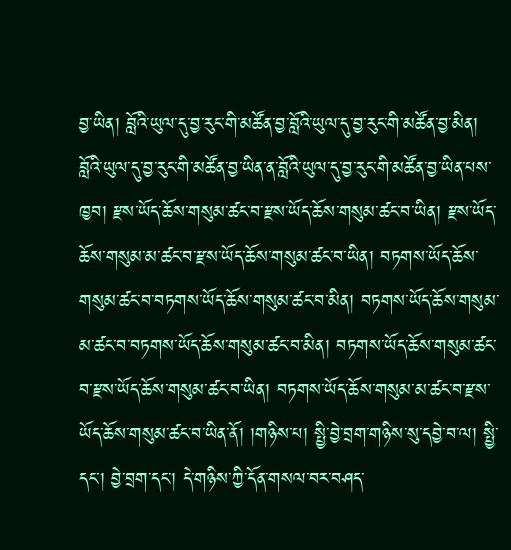བྱ་ཡིན། བློའི་ཡུལ་དུ་བྱ་རུང་གི་མཚོན་བྱ་བློའི་ཡུལ་དུ་བྱ་རུང་གི་མཚོན་བྱ་མིན། བློའི་ཡུལ་དུ་བྱ་རུང་གི་མཚོན་བྱ་ཡིན་ན་བློའི་ཡུལ་དུ་བྱ་རུང་གི་མཚོན་བྱ་ཡིན་པས་ཁྱབ། རྫས་ཡོད་ཆོས་གསུམ་ཚང་བ་རྫས་ཡོད་ཆོས་གསུམ་ཚང་བ་ཡིན། རྫས་ཡོད་ཆོས་གསུམ་མ་ཚང་བ་རྫས་ཡོད་ཆོས་གསུམ་ཚང་བ་ཡིན། བཏགས་ཡོད་ཆོས་གསུམ་ཚང་བ་བཏགས་ཡོད་ཆོས་གསུམ་ཚང་བ་མིན། བཏགས་ཡོད་ཆོས་གསུམ་མ་ཚང་བ་བཏགས་ཡོད་ཆོས་གསུམ་ཚང་བ་མིན། བཏགས་ཡོད་ཆོས་གསུམ་ཚང་བ་རྫས་ཡོད་ཆོས་གསུམ་ཚང་བ་ཡིན། བཏགས་ཡོད་ཆོས་གསུམ་མ་ཚང་བ་རྫས་ཡོད་ཆོས་གསུམ་ཚང་བ་ཡིན་ནོ། །གཉིས་པ། སྤྱི་བྱེ་བྲག་གཉིས་སུ་དབྱེ་བ་ལ། སྤྱི་དང་། བྱེ་བྲག་དང་། དེ་གཉིས་ཀྱི་དོན་གསལ་བར་བཤད་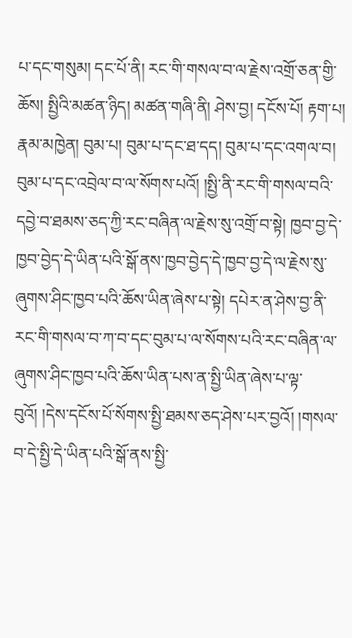པ་དང་གསུམ། དང་པོ་ནི། རང་གི་གསལ་བ་ལ་རྗེས་འགྲོ་ཅན་གྱི་ཆོས། སྤྱིའི་མཚན་ཉིད། མཚན་གཞི་ནི། ཤེས་བྱ། དངོས་པོ། རྟག་པ། རྣམ་མཁྱེན། བུམ་པ། བུམ་པ་དང་ཐ་དད། བུམ་པ་དང་འགལ་བ། བུམ་པ་དང་འབྲེལ་བ་ལ་སོགས་པའོ། །སྤྱི་ནི་རང་གི་གསལ་བའི་དབྱེ་བ་ཐམས་ཅད་ཀྱི་རང་བཞིན་ལ་རྗེས་སུ་འགྲོ་བ་སྟེ། ཁྱབ་བྱ་དེ་ཁྱབ་བྱེད་དེ་ཡིན་པའི་སྒོ་ནས་ཁྱབ་བྱེད་དེ་ཁྱབ་བྱ་དེ་ལ་རྗེས་སུ་ཞུགས་ཤིང་ཁྱབ་པའི་ཆོས་ཡིན་ཞེས་པ་སྟེ། དཔེར་ན་ཤེས་བྱ་ནི་རང་གི་གསལ་བ་ཀ་བ་དང་བུམ་པ་ལ་སོགས་པའི་རང་བཞིན་ལ་ཞུགས་ཤིང་ཁྱབ་པའི་ཆོས་ཡིན་པས་ན་སྤྱི་ཡིན་ཞེས་པ་ལྟ་བུའོ། །དེས་དངོས་པོ་སོགས་སྤྱི་ཐམས་ཅད་ཤེས་པར་བྱའོ། །གསལ་བ་དེ་སྤྱི་དེ་ཡིན་པའི་སྒོ་ནས་སྤྱི་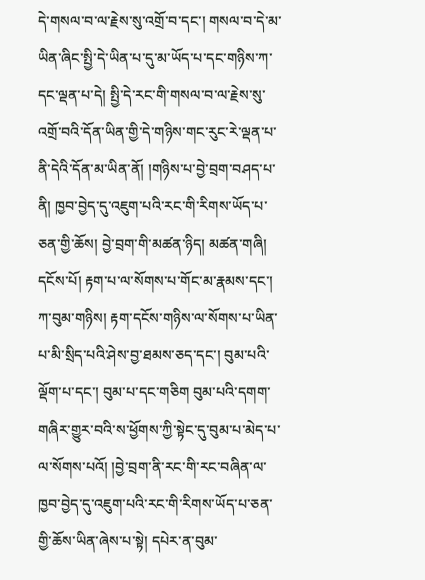དེ་གསལ་བ་ལ་རྗེས་སུ་འགྲོ་བ་དང་། གསལ་བ་དེ་མ་ཡིན་ཞིང་སྤྱི་དེ་ཡིན་པ་དུ་མ་ཡོད་པ་དང་གཉིས་ཀ་དང་ལྡན་པ་དེ། སྤྱི་དེ་རང་གི་གསལ་བ་ལ་རྗེས་སུ་འགྲོ་བའི་དོན་ཡིན་གྱི་དེ་གཉིས་གང་རུང་རེ་ལྡན་པ་ནི་དེའི་དོན་མ་ཡིན་ནོ། །གཉིས་པ་བྱེ་བྲག་བཤད་པ་ནི། ཁྱབ་བྱེད་དུ་འཇུག་པའི་རང་གི་རིགས་ཡོད་པ་ཅན་གྱི་ཆོས། བྱེ་བྲག་གི་མཚན་ཉིད། མཚན་གཞི། དངོས་པོ། རྟག་པ་ལ་སོགས་པ་གོང་མ་རྣམས་དང་། ཀ་བུམ་གཉིས། རྟག་དངོས་གཉིས་ལ་སོགས་པ་ཡིན་པ་མི་སྲིད་པའི་ཤེས་བྱ་ཐམས་ཅད་དང་། བུམ་པའི་ལྡོག་པ་དང་། བུམ་པ་དང་གཅིག བུམ་པའི་དགག་གཞིར་གྱུར་བའི་ས་ཕྱོགས་ཀྱི་སྟེང་དུ་བུམ་པ་མེད་པ་ལ་སོགས་པའོ། །བྱེ་བྲག་ནི་རང་གི་རང་བཞིན་ལ་ཁྱབ་བྱེད་དུ་འཇུག་པའི་རང་གི་རིགས་ཡོད་པ་ཅན་གྱི་ཆོས་ཡིན་ཞེས་པ་སྟེ། དཔེར་ན་བུམ་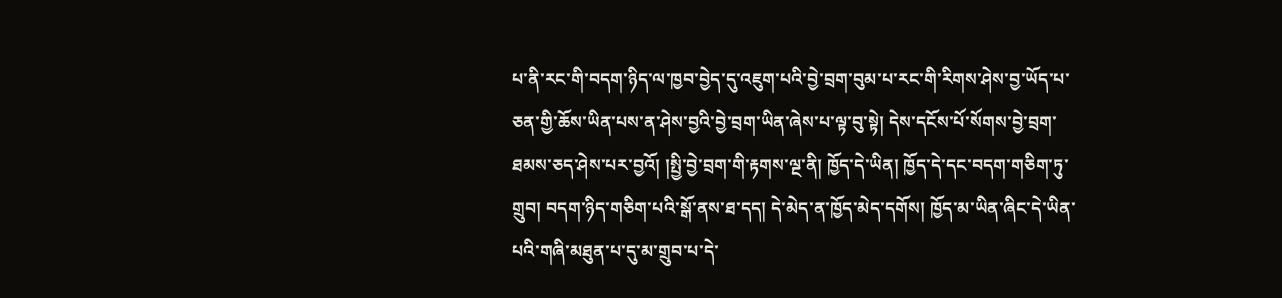པ་ནི་རང་གི་བདག་ཉིད་ལ་ཁྱབ་བྱེད་དུ་འཇུག་པའི་བྱེ་བྲག་བུམ་པ་རང་གི་རིགས་ཤེས་བྱ་ཡོད་པ་ཅན་གྱི་ཆོས་ཡིན་པས་ན་ཤེས་བྱའི་བྱེ་བྲག་ཡིན་ཞེས་པ་ལྟ་བུ་སྟེ། དེས་དངོས་པོ་སོགས་བྱེ་བྲག་ཐམས་ཅད་ཤེས་པར་བྱའོ། །སྤྱི་བྱེ་བྲག་གི་རྟགས་ལྔ་ནི། ཁྱོད་དེ་ཡིན། ཁྱོད་དེ་དང་བདག་གཅིག་ཏུ་གྲུབ། བདག་ཉིད་གཅིག་པའི་སྒོ་ནས་ཐ་དད། དེ་མེད་ན་ཁྱོད་མེད་དགོས། ཁྱོད་མ་ཡིན་ཞིང་དེ་ཡིན་པའི་གཞི་མཐུན་པ་དུ་མ་གྲུབ་པ་དེ་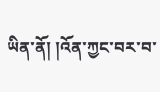ཡིན་ནོ། །འོན་ཀྱང་བར་བ་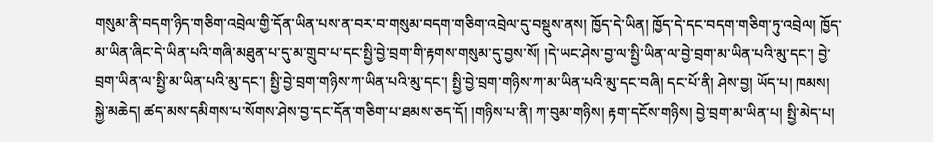གསུམ་ནི་བདག་ཉིད་གཅིག་འབྲེལ་གྱི་དོན་ཡིན་པས་ན་བར་བ་གསུམ་བདག་གཅིག་འབྲེལ་དུ་བསྡུས་ནས། ཁྱོད་དེ་ཡིན། ཁྱོད་དེ་དང་བདག་གཅིག་ཏུ་འབྲེལ། ཁྱོད་མ་ཡིན་ཞིང་དེ་ཡིན་པའི་གཞི་མཐུན་པ་དུ་མ་གྲུབ་པ་དང་སྤྱི་བྱེ་བྲག་གི་རྟགས་གསུམ་དུ་བྱས་སོ། །དེ་ཡང་ཤེས་བྱ་ལ་སྤྱི་ཡིན་ལ་བྱེ་བྲག་མ་ཡིན་པའི་མུ་དང་། བྱེ་བྲག་ཡིན་ལ་སྤྱི་མ་ཡིན་པའི་མུ་དང་། སྤྱི་བྱེ་བྲག་གཉིས་ཀ་ཡིན་པའི་མུ་དང་། སྤྱི་བྱེ་བྲག་གཉིས་ཀ་མ་ཡིན་པའི་མུ་དང་བཞི། དང་པོ་ནི། ཤེས་བྱ། ཡོད་པ། ཁམས། སྐྱེ་མཆེད། ཚད་མས་དམིགས་པ་སོགས་ཤེས་བྱ་དང་དོན་གཅིག་པ་ཐམས་ཅད་དོ། །གཉིས་པ་ནི། ཀ་བུམ་གཉིས། རྟག་དངོས་གཉིས། བྱེ་བྲག་མ་ཡིན་པ། སྤྱི་མེད་པ།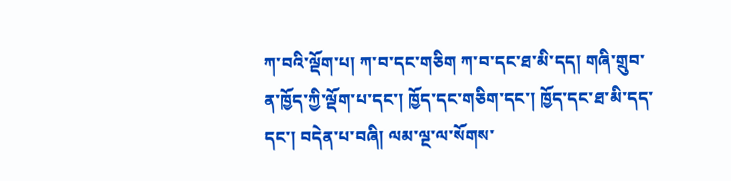ཀ་བའི་ལྡོག་པ། ཀ་བ་དང་གཅིག ཀ་བ་དང་ཐ་མི་དད། གཞི་གྲུབ་ན་ཁྱོད་ཀྱི་ལྡོག་པ་དང་། ཁྱོད་དང་གཅིག་དང་། ཁྱོད་དང་ཐ་མི་དད་དང་། བདེན་པ་བཞི། ལམ་ལྔ་ལ་སོགས་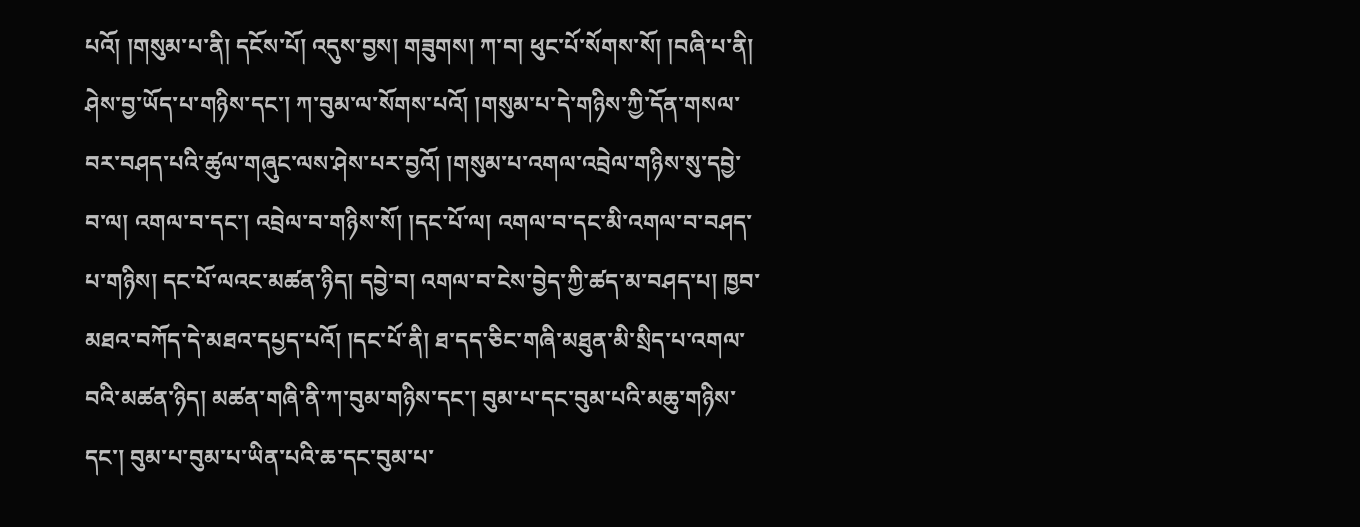པའོ། །གསུམ་པ་ནི། དངོས་པོ། འདུས་བྱས། གཟུགས། ཀ་བ། ཕུང་པོ་སོགས་སོ། །བཞི་པ་ནི། ཤེས་བྱ་ཡོད་པ་གཉིས་དང་། ཀ་བུམ་ལ་སོགས་པའོ། །གསུམ་པ་དེ་གཉིས་ཀྱི་དོན་གསལ་བར་བཤད་པའི་ཚུལ་གཞུང་ལས་ཤེས་པར་བྱའོ། །གསུམ་པ་འགལ་འབྲེལ་གཉིས་སུ་དབྱེ་བ་ལ། འགལ་བ་དང་། འབྲེལ་བ་གཉིས་སོ། །དང་པོ་ལ། འགལ་བ་དང་མི་འགལ་བ་བཤད་པ་གཉིས། དང་པོ་ལའང་མཚན་ཉིད། དབྱེ་བ། འགལ་བ་ངེས་བྱེད་ཀྱི་ཚད་མ་བཤད་པ། ཁྱབ་མཐའ་བཀོད་དེ་མཐའ་དཔྱད་པའོ། །དང་པོ་ནི། ཐ་དད་ཅིང་གཞི་མཐུན་མི་སྲིད་པ་འགལ་བའི་མཚན་ཉིད། མཚན་གཞི་ནི་ཀ་བུམ་གཉིས་དང་། བུམ་པ་དང་བུམ་པའི་མཆུ་གཉིས་དང་། བུམ་པ་བུམ་པ་ཡིན་པའི་ཆ་དང་བུམ་པ་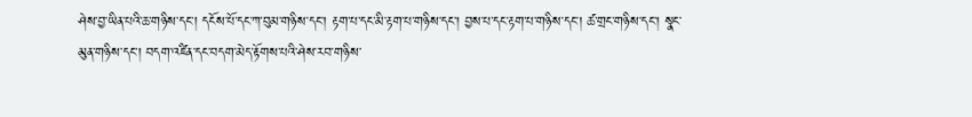ཤེས་བྱ་ཡིན་པའི་ཆ་གཉིས་དང་། དངོས་པོ་དང་ཀ་བུམ་གཉིས་དང་། རྟག་པ་དང་མི་རྟག་པ་གཉིས་དང་། བྱས་པ་དང་རྟག་པ་གཉིས་དང་། ཚ་གྲང་གཉིས་དང་། སྣང་མུན་གཉིས་དང་། བདག་འཛིན་དང་བདག་མེད་རྟོགས་པའི་ཤེས་རབ་གཉིས་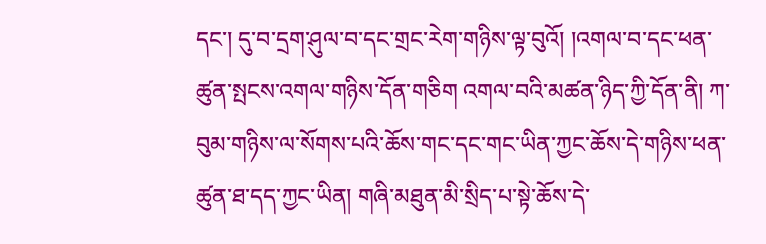དང་། དུ་བ་དྲག་ཤུལ་བ་དང་གྲང་རེག་གཉིས་ལྟ་བུའོ། །འགལ་བ་དང་ཕན་ཚུན་སྤངས་འགལ་གཉིས་དོན་གཅིག འགལ་བའི་མཚན་ཉིད་ཀྱི་དོན་ནི། ཀ་བུམ་གཉིས་ལ་སོགས་པའི་ཆོས་གང་དང་གང་ཡིན་ཀྱང་ཆོས་དེ་གཉིས་ཕན་ཚུན་ཐ་དད་ཀྱང་ཡིན། གཞི་མཐུན་མི་སྲིད་པ་སྟེ་ཆོས་དེ་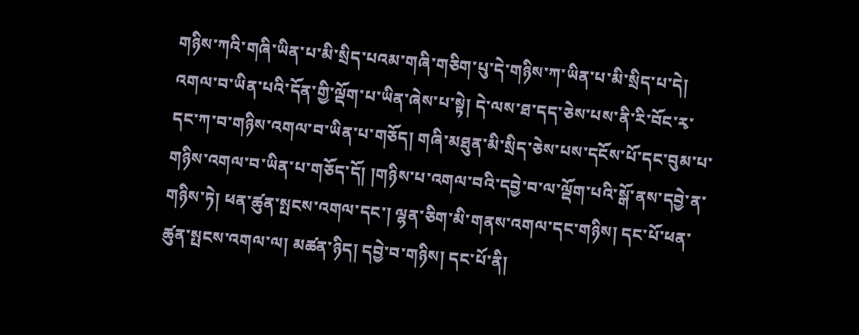གཉིས་ཀའི་གཞི་ཡིན་པ་མི་སྲིད་པའམ་གཞི་གཅིག་པུ་དེ་གཉིས་ཀ་ཡིན་པ་མི་སྲིད་པ་དེ། འགལ་བ་ཡིན་པའི་དོན་གྱི་ལྡོག་པ་ཡིན་ཞེས་པ་སྟེ། དེ་ལས་ཐ་དད་ཅེས་པས་ནི་རི་བོང་རྭ་དང་ཀ་བ་གཉིས་འགལ་བ་ཡིན་པ་གཅོད། གཞི་མཐུན་མི་སྲིད་ཅེས་པས་དངོས་པོ་དང་བུམ་པ་གཉིས་འགལ་བ་ཡིན་པ་གཅོད་དོ། །གཉིས་པ་འགལ་བའི་དབྱེ་བ་ལ་ལྡོག་པའི་སྒོ་ནས་དབྱེ་ན་གཉིས་ཏེ། ཕན་ཚུན་སྤངས་འགལ་དང་། ལྷན་ཅིག་མི་གནས་འགལ་དང་གཉིས། དང་པོ་ཕན་ཚུན་སྤངས་འགལ་ལ། མཚན་ཉིད། དབྱེ་བ་གཉིས། དང་པོ་ནི།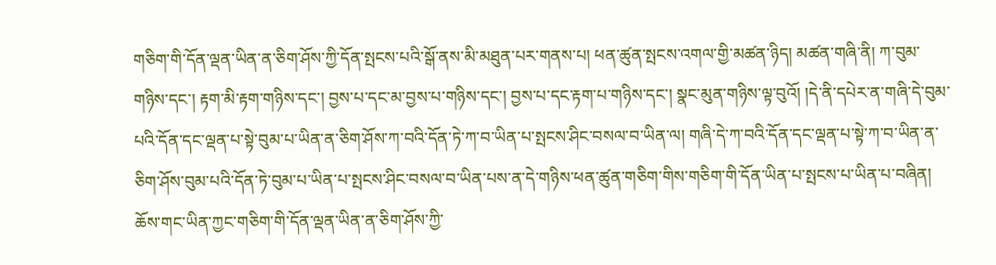གཅིག་གི་དོན་ལྡན་ཡིན་ན་ཅིག་ཤོས་ཀྱི་དོན་སྤངས་པའི་སྒོ་ནས་མི་མཐུན་པར་གནས་པ། ཕན་ཚུན་སྤངས་འགལ་གྱི་མཚན་ཉིད། མཚན་གཞི་ནི། ཀ་བུམ་གཉིས་དང་། རྟག་མི་རྟག་གཉིས་དང་། བྱས་པ་དང་མ་བྱས་པ་གཉིས་དང་། བྱས་པ་དང་རྟག་པ་གཉིས་དང་། སྣང་མུན་གཉིས་ལྟ་བུའོ། །དེ་ནི་དཔེར་ན་གཞི་དེ་བུམ་པའི་དོན་དང་ལྡན་པ་སྟེ་བུམ་པ་ཡིན་ན་ཅིག་ཤོས་ཀ་བའི་དོན་ཏེ་ཀ་བ་ཡིན་པ་སྤངས་ཤིང་བསལ་བ་ཡིན་ལ། གཞི་དེ་ཀ་བའི་དོན་དང་ལྡན་པ་སྟེ་ཀ་བ་ཡིན་ན་ཅིག་ཤོས་བུམ་པའི་དོན་ཏེ་བུམ་པ་ཡིན་པ་སྤངས་ཤིང་བསལ་བ་ཡིན་པས་ན་དེ་གཉིས་ཕན་ཚུན་གཅིག་གིས་གཅིག་གི་དོན་ཡིན་པ་སྤངས་པ་ཡིན་པ་བཞིན། ཆོས་གང་ཡིན་ཀྱང་གཅིག་གི་དོན་ལྡན་ཡིན་ན་ཅིག་ཤོས་ཀྱི་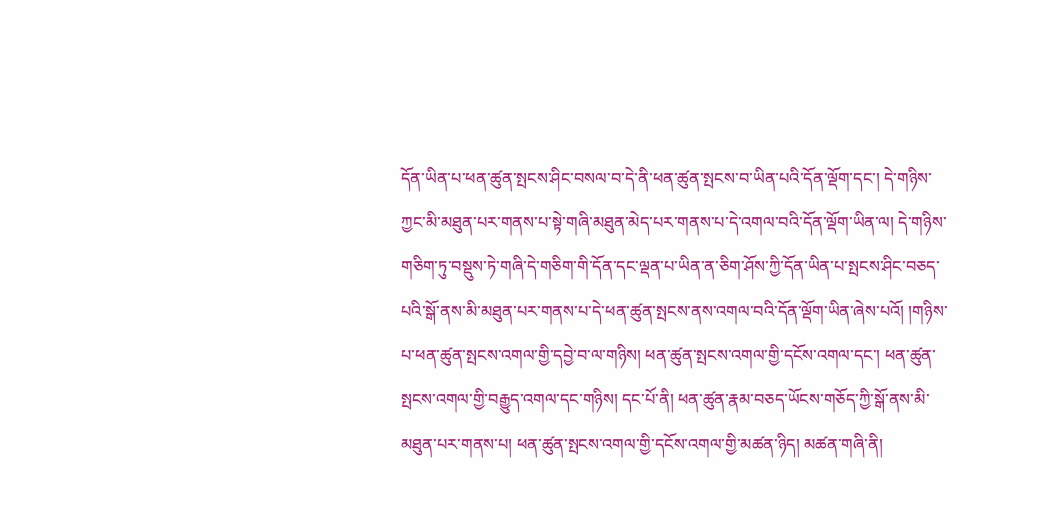དོན་ཡིན་པ་ཕན་ཚུན་སྤངས་ཤིང་བསལ་བ་དེ་ནི་ཕན་ཚུན་སྤངས་བ་ཡིན་པའི་དོན་ལྡོག་དང་། དེ་གཉིས་ཀྱང་མི་མཐུན་པར་གནས་པ་སྟེ་གཞི་མཐུན་མེད་པར་གནས་པ་དེ་འགལ་བའི་དོན་ལྡོག་ཡིན་ལ། དེ་གཉིས་གཅིག་ཏུ་བསྡུས་ཏེ་གཞི་དེ་གཅིག་གི་དོན་དང་ལྡན་པ་ཡིན་ན་ཅིག་ཤོས་ཀྱི་དོན་ཡིན་པ་སྤངས་ཤིང་བཅད་པའི་སྒོ་ནས་མི་མཐུན་པར་གནས་པ་དེ་ཕན་ཚུན་སྤངས་ནས་འགལ་བའི་དོན་ལྡོག་ཡིན་ཞེས་པའོ། །གཉིས་པ་ཕན་ཚུན་སྤངས་འགལ་གྱི་དབྱེ་བ་ལ་གཉིས། ཕན་ཚུན་སྤངས་འགལ་གྱི་དངོས་འགལ་དང་། ཕན་ཚུན་སྤངས་འགལ་གྱི་བརྒྱུད་འགལ་དང་གཉིས། དང་པོ་ནི། ཕན་ཚུན་རྣམ་བཅད་ཡོངས་གཅོད་ཀྱི་སྒོ་ནས་མི་མཐུན་པར་གནས་པ། ཕན་ཚུན་སྤངས་འགལ་གྱི་དངོས་འགལ་གྱི་མཚན་ཉིད། མཚན་གཞི་ནི།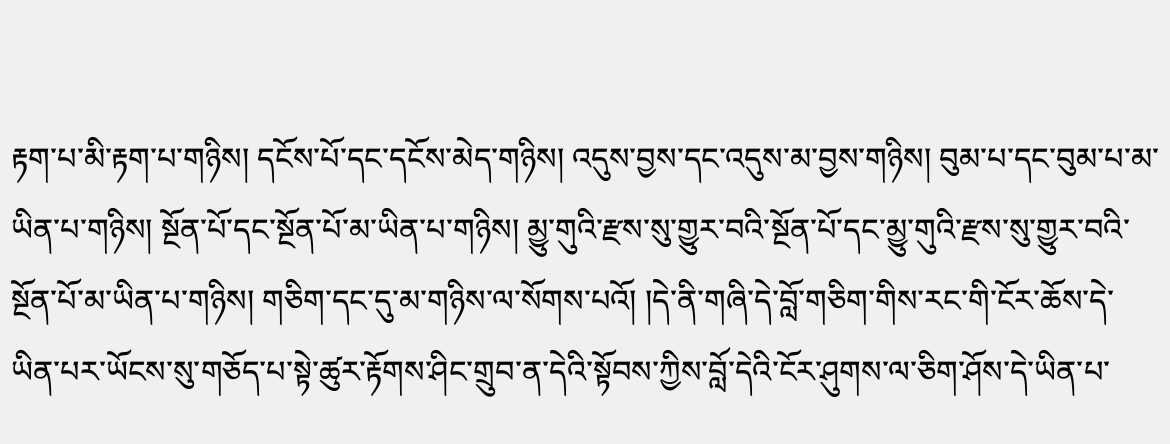རྟག་པ་མི་རྟག་པ་གཉིས། དངོས་པོ་དང་དངོས་མེད་གཉིས། འདུས་བྱས་དང་འདུས་མ་བྱས་གཉིས། བུམ་པ་དང་བུམ་པ་མ་ཡིན་པ་གཉིས། སྔོན་པོ་དང་སྔོན་པོ་མ་ཡིན་པ་གཉིས། མྱུ་གུའི་རྫས་སུ་གྱུར་བའི་སྔོན་པོ་དང་མྱུ་གུའི་རྫས་སུ་གྱུར་བའི་སྔོན་པོ་མ་ཡིན་པ་གཉིས། གཅིག་དང་དུ་མ་གཉིས་ལ་སོགས་པའོ། །དེ་ནི་གཞི་དེ་བློ་གཅིག་གིས་རང་གི་ངོར་ཆོས་དེ་ཡིན་པར་ཡོངས་སུ་གཅོད་པ་སྟེ་ཚུར་རྟོགས་ཤིང་གྲུབ་ན་དེའི་སྟོབས་ཀྱིས་བློ་དེའི་ངོར་ཤུགས་ལ་ཅིག་ཤོས་དེ་ཡིན་པ་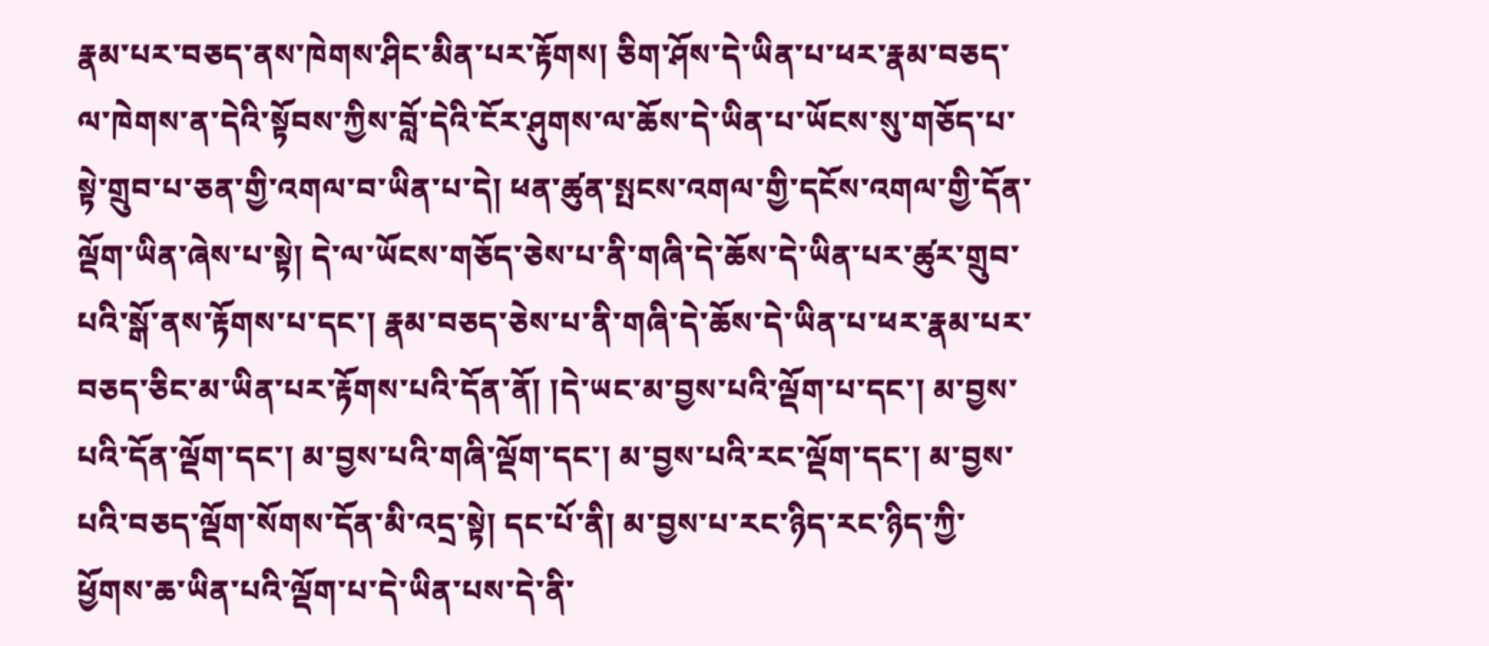རྣམ་པར་བཅད་ནས་ཁེགས་ཤིང་མིན་པར་རྟོགས། ཅིག་ཤོས་དེ་ཡིན་པ་ཕར་རྣམ་བཅད་ལ་ཁེགས་ན་དེའི་སྟོབས་ཀྱིས་བློ་དེའི་ངོར་ཤུགས་ལ་ཆོས་དེ་ཡིན་པ་ཡོངས་སུ་གཅོད་པ་སྟེ་གྲུབ་པ་ཅན་གྱི་འགལ་བ་ཡིན་པ་དེ། ཕན་ཚུན་སྤངས་འགལ་གྱི་དངོས་འགལ་གྱི་དོན་ལྡོག་ཡིན་ཞེས་པ་སྟེ། དེ་ལ་ཡོངས་གཅོད་ཅེས་པ་ནི་གཞི་དེ་ཆོས་དེ་ཡིན་པར་ཚུར་གྲུབ་པའི་སྒོ་ནས་རྟོགས་པ་དང་། རྣམ་བཅད་ཅེས་པ་ནི་གཞི་དེ་ཆོས་དེ་ཡིན་པ་ཕར་རྣམ་པར་བཅད་ཅིང་མ་ཡིན་པར་རྟོགས་པའི་དོན་ནོ། །དེ་ཡང་མ་བྱས་པའི་ལྡོག་པ་དང་། མ་བྱས་པའི་དོན་ལྡོག་དང་། མ་བྱས་པའི་གཞི་ལྡོག་དང་། མ་བྱས་པའི་རང་ལྡོག་དང་། མ་བྱས་པའི་བཅད་ལྡོག་སོགས་དོན་མི་འདྲ་སྟེ། དང་པོ་ནི། མ་བྱས་པ་རང་ཉིད་རང་ཉིད་ཀྱི་ཕྱོགས་ཆ་ཡིན་པའི་ལྡོག་པ་དེ་ཡིན་པས་དེ་ནི་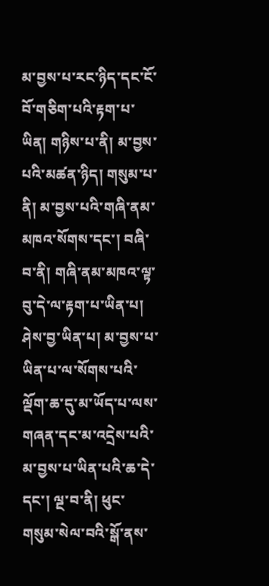མ་བྱས་པ་རང་ཉིད་དང་ངོ་བོ་གཅིག་པའི་རྟག་པ་ཡིན། གཉིས་པ་ནི། མ་བྱས་པའི་མཚན་ཉིད། གསུམ་པ་ནི། མ་བྱས་པའི་གཞི་ནམ་མཁའ་སོགས་དང་། བཞི་བ་ནི། གཞི་ནམ་མཁའ་ལྟ་བུ་དེ་ལ་རྟག་པ་ཡིན་པ། ཤེས་བྱ་ཡིན་པ། མ་བྱས་པ་ཡིན་པ་ལ་སོགས་པའི་ལྡོག་ཆ་དུ་མ་ཡོད་པ་ལས་གཞན་དང་མ་འདྲེས་པའི་མ་བྱས་པ་ཡིན་པའི་ཆ་དེ་དང་། ལྔ་བ་ནི། ཕུང་གསུམ་སེལ་བའི་སྒོ་ནས་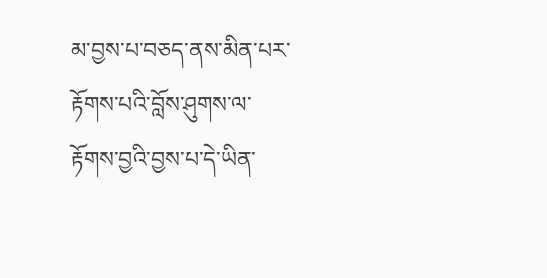མ་བྱས་པ་བཅད་ནས་མིན་པར་རྟོགས་པའི་བློས་ཤུགས་ལ་རྟོགས་བྱའི་བྱས་པ་དེ་ཡིན་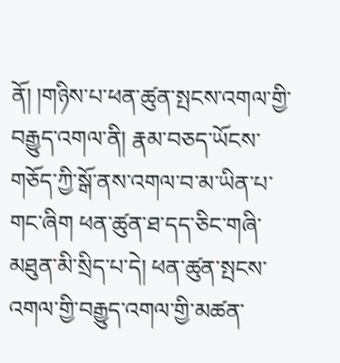ནོ། །གཉིས་པ་ཕན་ཚུན་སྤངས་འགལ་གྱི་བརྒྱུད་འགལ་ནི། རྣམ་བཅད་ཡོངས་གཅོད་ཀྱི་སྒོ་ནས་འགལ་བ་མ་ཡིན་པ་གང་ཞིག ཕན་ཚུན་ཐ་དད་ཅིང་གཞི་མཐུན་མི་སྲིད་པ་དེ། ཕན་ཚུན་སྤངས་འགལ་གྱི་བརྒྱུད་འགལ་གྱི་མཚན་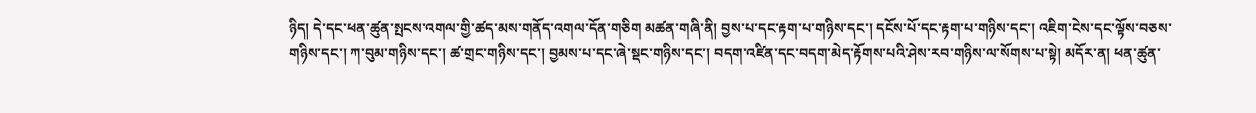ཉིད། དེ་དང་ཕན་ཚུན་སྤངས་འགལ་གྱི་ཚད་མས་གནོད་འགལ་དོན་གཅིག མཚན་གཞི་ནི། བྱས་པ་དང་རྟག་པ་གཉིས་དང་། དངོས་པོ་དང་རྟག་པ་གཉིས་དང་། འཇིག་ངེས་དང་ལྟོས་བཅས་གཉིས་དང་། ཀ་བུམ་གཉིས་དང་། ཚ་གྲང་གཉིས་དང་། བྱམས་པ་དང་ཞེ་སྡང་གཉིས་དང་། བདག་འཛིན་དང་བདག་མེད་རྟོགས་པའི་ཤེས་རབ་གཉིས་ལ་སོགས་པ་སྟེ། མདོར་ན། ཕན་ཚུན་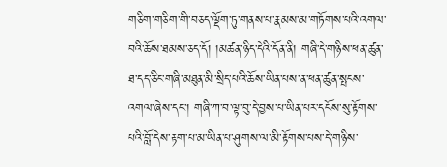གཅིག་གཅིག་གི་བཅད་ལྡོག་ཏུ་གནས་པ་རྣམས་མ་གཏོགས་པའི་འགལ་བའི་ཆོས་ཐམས་ཅད་དོ། །མཚན་ཉིད་དེའི་དོན་ནི། གཞི་དེ་གཉིས་ཕན་ཚུན་ཐ་དད་ཅིང་གཞི་མཐུན་མི་སྲིད་པའི་ཆོས་ཡིན་པས་ན་ཕན་ཚུན་སྤངས་འགལ་ཞེས་དང་། གཞི་ཀ་བ་ལྟ་བུ་དེ་བྱས་པ་ཡིན་པར་དངོས་སུ་རྟོགས་པའི་བློ་དེས་རྟག་པ་མ་ཡིན་པ་ཤུགས་ལ་མི་རྟོགས་པས་དེ་གཉིས་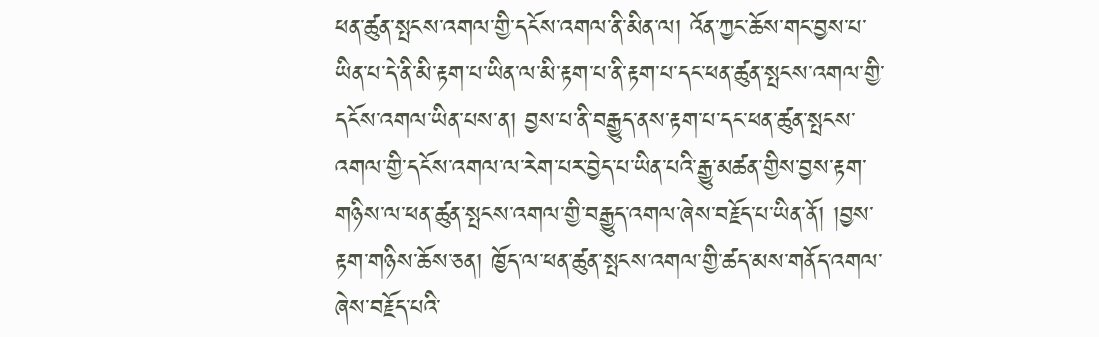ཕན་ཚུན་སྤངས་འགལ་གྱི་དངོས་འགལ་ནི་མིན་ལ། འོན་ཀྱང་ཆོས་གང་བྱས་པ་ཡིན་པ་དེ་ནི་མི་རྟག་པ་ཡིན་ལ་མི་རྟག་པ་ནི་རྟག་པ་དང་ཕན་ཚུན་སྤངས་འགལ་གྱི་དངོས་འགལ་ཡིན་པས་ན། བྱས་པ་ནི་བརྒྱུད་ནས་རྟག་པ་དང་ཕན་ཚུན་སྤངས་འགལ་གྱི་དངོས་འགལ་ལ་རེག་པར་བྱེད་པ་ཡིན་པའི་རྒྱུ་མཚན་གྱིས་བྱས་རྟག་གཉིས་ལ་ཕན་ཚུན་སྤངས་འགལ་གྱི་བརྒྱུད་འགལ་ཞེས་བརྗོད་པ་ཡིན་ནོ། །བྱས་རྟག་གཉིས་ཆོས་ཅན། ཁྱོད་ལ་ཕན་ཚུན་སྤངས་འགལ་གྱི་ཚད་མས་གནོད་འགལ་ཞེས་བརྗོད་པའི་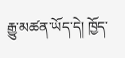རྒྱུ་མཚན་ཡོད་དེ། ཁྱོད་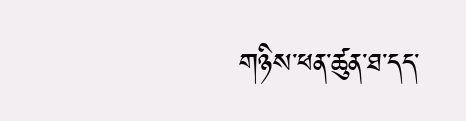གཉིས་ཕན་ཚུན་ཐ་དད་